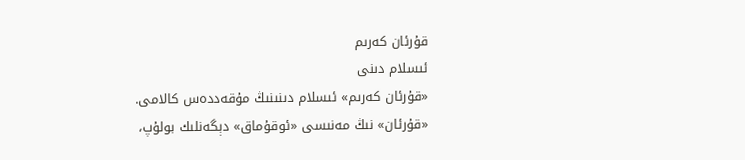قۇرئان كەرىم
ئىسلام دىنى
«قۇرئان كەرىم» ئىسلام دىنىنىڭ مۇقەددەس كالامى. «قۇرئان» نىڭ مەنىسى «ئوقۇماق» دېگەنلىك بولۇپ،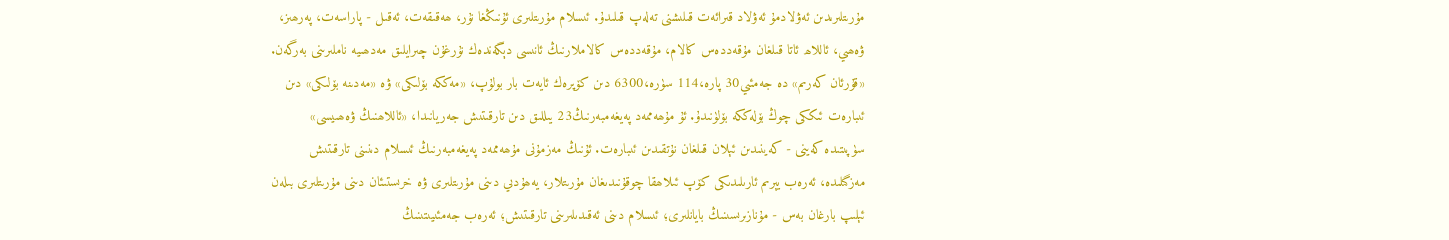مۇرىتلىرىدىن ئەۋلادمۇ ئەۋلاد قىرائەت قىلىشنى تەلەپ قىلىدۇ. ئىسلام مۇرىتلىرى ئۇنىڭغا نۇر، ھەقىقەت، ئەقىل - پاراسەت، پەرھىز، ۋەھىي، ئاللاھ ئاتا قىلغان مۇقەددەس كالام، مۇقەددەس كالاملارنىڭ ئانىسى دېگەندەك نۇرغۇن چىرايلىق مەدھىيە ناملىرىنى بەرگەن.
«قۇرئان كەرىم» دە جەمئىي30 پارە،114 سۈرە،6300 دىن كۆپرەك ئايەت بار بولۇپ، «مەككە بۆلىكى» ۋە «مەدىنە بۆلىكى» دىن ئىبارەت ئىككى چوڭ بۆلەككە بۆلۈنىدۇ. ئۇ مۇھەممەد پەيغەمبەرنىڭ23 يىللىق دىن تارقىتىش جەريانىدا، «ئاللاھنىڭ ۋەھىيسى» سۈپىتىدە كەينى - كەينىدىن ئېلان قىلغان نۇتقىدىن ئىبارەت. ئۇنىڭ مەزمۇنى مۇھەممەد پەيغەمبەرنىڭ ئىسلام دىنىنى تارقىتىش مەزگىلىدە، ئەرەب يېرىم ئارىلىدىكى كۆپ ئىلاھقا چوقۇنىدىغان مۇرىتلار، يەھۇدىي دىنى مۇرىتلىرى ۋە خرىستىئان دىنى مۇرىتلىرى بىلەن ئېلىپ بارغان بەس - مۇنازىرىسىنىڭ بايانلىرى؛ ئىسلام دىنى ئەقىدىلىرىنى تارقىتىش؛ ئەرەب جەمئىيىتىنىڭ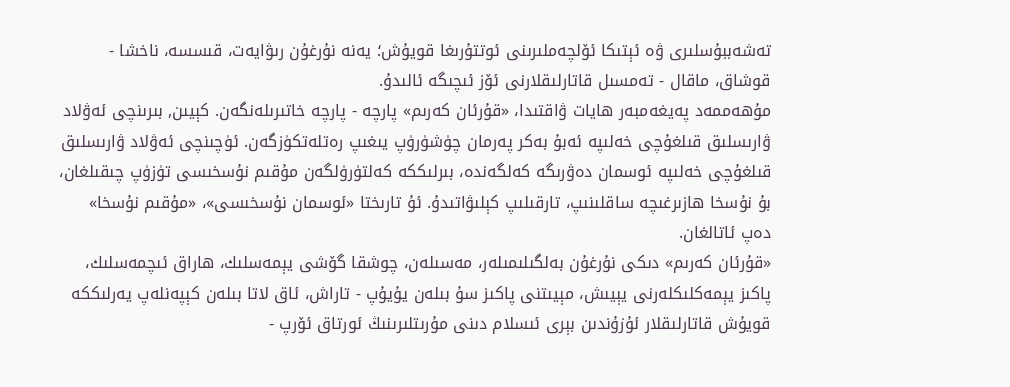تەشەببۇسلىرى ۋە ئېتىكا ئۆلچەملىرىنى ئوتتۇرىغا قويۇش؛ يەنە نۇرغۇن رىۋايەت، قىسسە، ناخشا - قوشاق، ماقال - تەمسىل قاتارلىقلارنى ئۆز ئىچىگە ئالىدۇ.
مۇھەممەد پەيغەمبەر ھايات ۋاقتىدا، «قۇرئان كەرىم» پارچە - پارچە خاتىرىلەنگەن. كېيىن, بىرىنچى ئەۋلاد ۋارىسلىق قىلغۇچى خەلىپە ئەبۇ بەكر پەرمان چۈشۈرۈپ يىغىپ رەتلەتكۈزگەن. ئۈچىنچى ئەۋلاد ۋارىسلىق قىلغۇچى خەلىپە ئوسمان دەۋرىگە كەلگەندە، بىرلىككە كەلتۈرۈلگەن مۇقىم نۇسخىسى تۈزۈپ چىقىلغان، بۇ نۇسخا ھازىرغىچە ساقلىنىپ، تارقىلىپ كېلىۋاتىدۇ. ئۇ تارىختا «ئوسمان نۇسخىسى»، «مۇقىم نۇسخا» دەپ ئاتالغان.
«قۇرئان كەرىم» دىكى نۇرغۇن بەلگىلىمىلەر، مەسىلەن، چوشقا گۆشى يېمەسلىك، ھاراق ئىچمەسلىك، پاكىز يېمەكلىكلەرنى يېيىش، مېيىتنى پاكىز سۇ بىلەن يۇيۇپ - تاراش، ئاق لاتا بىلەن كېپەنلەپ يەرلىككە قويۇش قاتارلىقلار ئۇزۇندىن بېرى ئىسلام دىنى مۇرىتلىرىنىڭ ئورتاق ئۆرپ -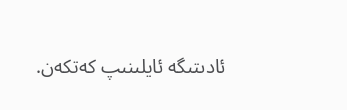ئادىتىگە ئايلىنىپ كەتكەن.